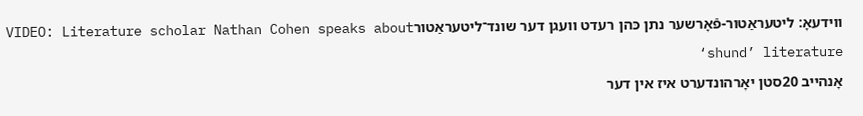ווידעאָ: ליטעראַטור-פֿאָרשער נתן כּהן רעדט וועגן דער שונד־ליטעראַטורVIDEO: Literature scholar Nathan Cohen speaks about ‘shund’ literature
אָנהייב 20סטן יאָרהונדערט איז אין דער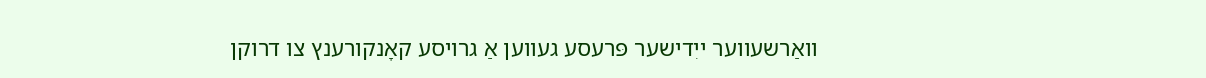וואַרשעווער ייִדישער פּרעסע געווען אַ גרויסע קאָנקורענץ צו דרוקן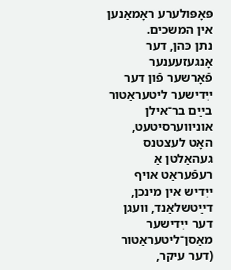פּאָפּולערע ראָמאַנען אין המשכים.
נתן כּהן, דער אָנגעזעענער פֿאָרשער פֿון דער ייִדישער ליטעראַטור בײַם בר־אילן אוניווערסיטעט, האָט לעצטנס געהאַלטן אַ רעפֿעראַט אויף ייִדיש אין מינכן, דײַטשלאַנד, וועגן דער ייִדישער מאַסן־ליטעראַטור (דער עיקר,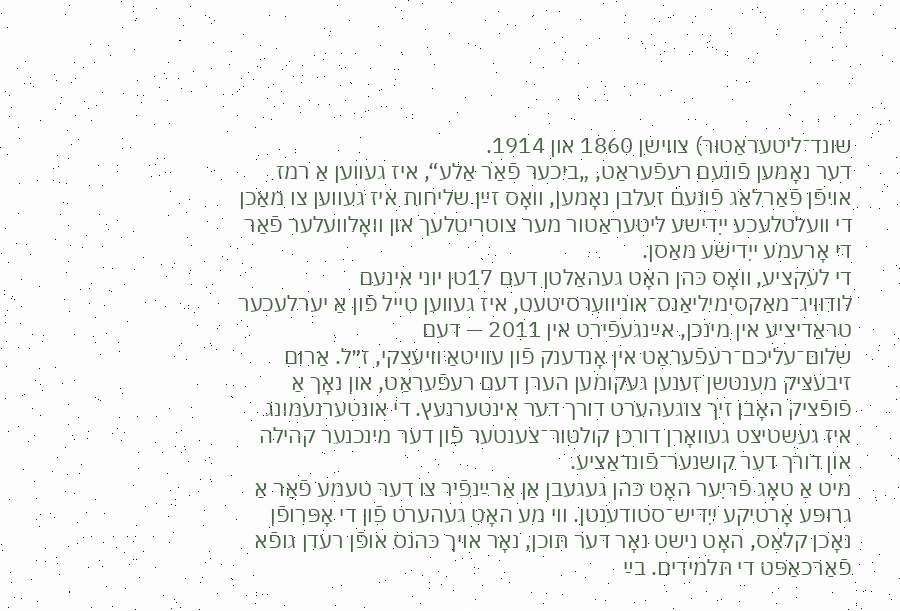שונד־ליטעראַטור) צווישן 1860 און 1914.
דער נאָמען פֿונעם רעפֿעראַט, „ביכער פֿאַר אַלע“, איז געווען אַ רמז אויפֿן פֿאַרלאַג פֿונעם זעלבן נאָמען, וואָס זײַן שליחות איז געווען צו מאַכן די וועלטלעכע ייִדישע ליטעראַטור מער צוטריטלעך און וואָלוועלער פֿאַר די אָרעמע ייִדישע מאַסן.
די לעקציע, וואָס כּהן האָט געהאַלטן דעם 17טן יוני אינעם לודוויג־מאַקסימיליאַנס־אוניווערסיטעט, איז געווען טייל פֿון אַ יערלעכער טראַדיציע אין מינכן, אײַנגעפֿירט אין 2011 — דעם שלום־עליכם־רעפֿעראַט אין אָנדענק פֿון עוויטאַ וויעצקי, ז״ל. אַרום זיבעציק מענטשן זענען געקומען הערן דעם רעפֿעראַט, און נאָך אַ פֿופֿציק האָבן זיך צוגעהערט דורך דער אינטערנעץ. די אונטערנעמונג איז געשטיצט געוואָרן דורכן קולטור־צענטער פֿון דער מינכנער קהילה און דורך דער קושנער־פֿונדאַציע.
מיט אַ טאָג פֿריִער האָט כּהן געגעבן אַן אַרײַנפֿיר צו דער טעמע פֿאַר אַ גרופּע אָרטיקע ייִדיש־סטודענטן. ווי מע האָט געהערט פֿון די אָפּרופֿן נאָכן קלאַס, האָט נישט נאָר דער תּוכן, נאָר אויך כּהנס אופֿן רעדן גופֿא פֿאַרכאַפּט די תּלמידים. בײַ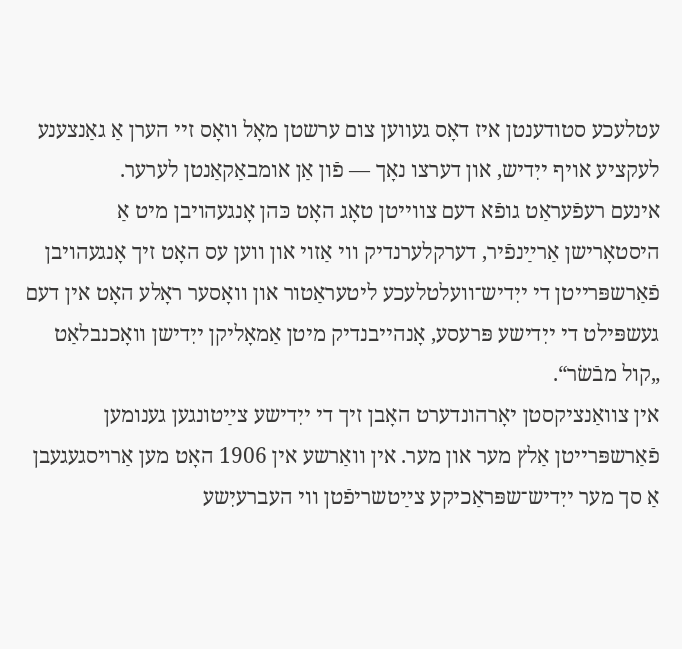עטלעכע סטודענטן איז דאָס געווען צום ערשטן מאָל וואָס זיי הערן אַ גאַנצענע לעקציע אויף ייִדיש, און דערצו נאָך — פֿון אַן אומבאַקאַנטן לערער.
אינעם רעפֿעראַט גופֿא דעם צווייטן טאָג האָט כּהן אָנגעהויבן מיט אַ היסטאָרישן אַרײַנפֿיר, דערקלערנדיק ווי אַזוי און ווען עס האָט זיך אָנגעהויבן פֿאַרשפּרייטן די ייִדיש־וועלטלעכע ליטעראַטור און וואָסער ראָלע האָט אין דעם געשפּילט די ייִדישע פּרעסע, אָנהייבנדיק מיטן אַמאָליקן ייִדישן וואָכנבלאַט „קול מבֿשׂר“.
אין צוואַנציקסטן יאָרהונדערט האָבן זיך די ייִדישע צײַטונגען גענומען פֿאַרשפּרייטן אַלץ מער און מער. אין וואַרשע אין 1906 האָט מען אַרויסגעגעבן אַ סך מער ייִדיש־שפּראַכיקע צײַטשריפֿטן ווי העברעיִשע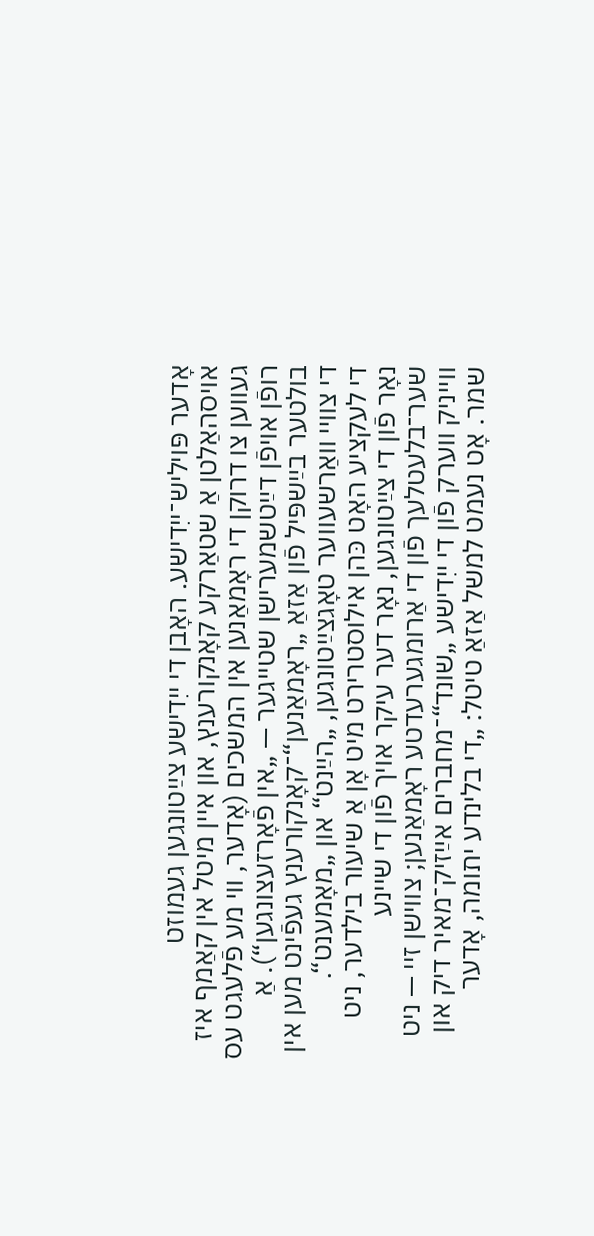אָדער פּויליש־ייִדישע. האָבן די ייִדישע צײַטונגען געמוזט אויסהאַלטן אַ שטאַרקע קאָנקורענץ, און איין מיטל אין קאַמף איז געווען צו דרוקן די ראָמאַנען אין המשכים (אָדער, ווי מע פֿלעגט עס רופֿן אויפֿן דײַטשמערישן שטייגער — „אין פֿאָרזעצונגען“). אַ בולטער בײַשפּיל פֿון אַזאַ „ראָמאַנען“־קאָנקורענץ געפֿינט מען אין די צוויי וואַרשעווער טאָגצײַטונגען, „הײַנט“ און „מאָמענט“.
די לעקציע האָט כּהן אילוסטרירט מיט אָן אַ שיעור בילדער, ניט נאָר פֿון די צײַטונגען, נאָר דער עיקר אויך פֿון די שיינע שער־בלעטלעך פֿון די אַרומגערעדטע ראָמאַנען; צווישן זיי — ניט ווייניק ווערק פֿון די ייִדישע „שונד“־מחברים אײַזיק־מאיר דיק און שמר. אָט נעמט למשל אַזאַ טיטל: „די בלינדע יתומה, אָדער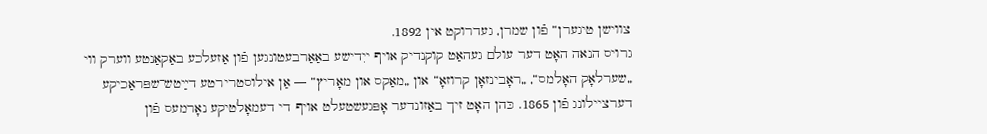צווישן טיגערן“ פֿון שמרן, געדרוקט אין 1892.
גרויס הנאה האָט דער עולם געהאַט קוקנדיק אויף ייִדישע באַאַרבעטונגען פֿון אַזעלכע באַקאַנטע ווערק ווי „שערלאָק האָלמס“, „ראָבינזאָן קרוזאָ“ און „מאַקס און מאָריץ“ — אַן אילוסטרירטע דײַטש־שפּראַכיקע דערציילונג פֿון 1865. כּהן האָט זיך באַזונדער אָפּגעשטעלט אויף די דעמאָלטיקע נאָרמעס פֿון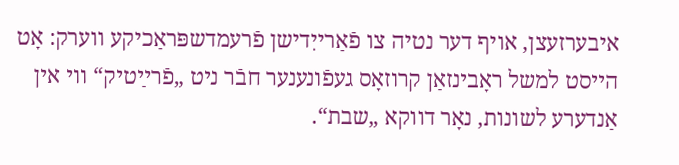איבערזעצן, אויף דער נטיה צו פֿאַרייִדישן פֿרעמדשפּראַכיקע ווערק: אָט הייסט למשל ראָבינזאַן קרוזאָס געפֿונענער חבֿר ניט „פֿרײַטיק“ ווי אין אַנדערע לשונות, נאָר דווקא „שבת“.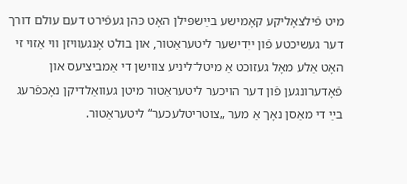מיט פֿילצאָליקע קאָמישע בײַשפּילן האָט כּהן געפֿירט דעם עולם דורך דער געשיכטע פֿון ייִדישער ליטעראַטור, און בולט אָנגעוויזן ווי אַזוי זי האָט אַלע מאָל געזוכט אַ מיטל־ליניע צווישן די אַמביציעס און פֿאָדערונגען פֿון דער הויכער ליטעראַטור מיטן געוואַלדיקן נאָכפֿרעג בײַ די מאַסן נאָך אַ מער „צוטריטלעכער“ ליטעראַטור.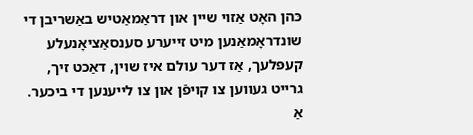כּהן האָט אַזוי שיין און דראַמאַטיש באַשריבן די שונדראָמאַנען מיט זייערע סענסאַציאָנעלע קעפּלעך, אַז דער עולם איז שוין, דאַכט זיך, גרייט געווען צו קויפֿן און צו לייענען די ביכער. אַ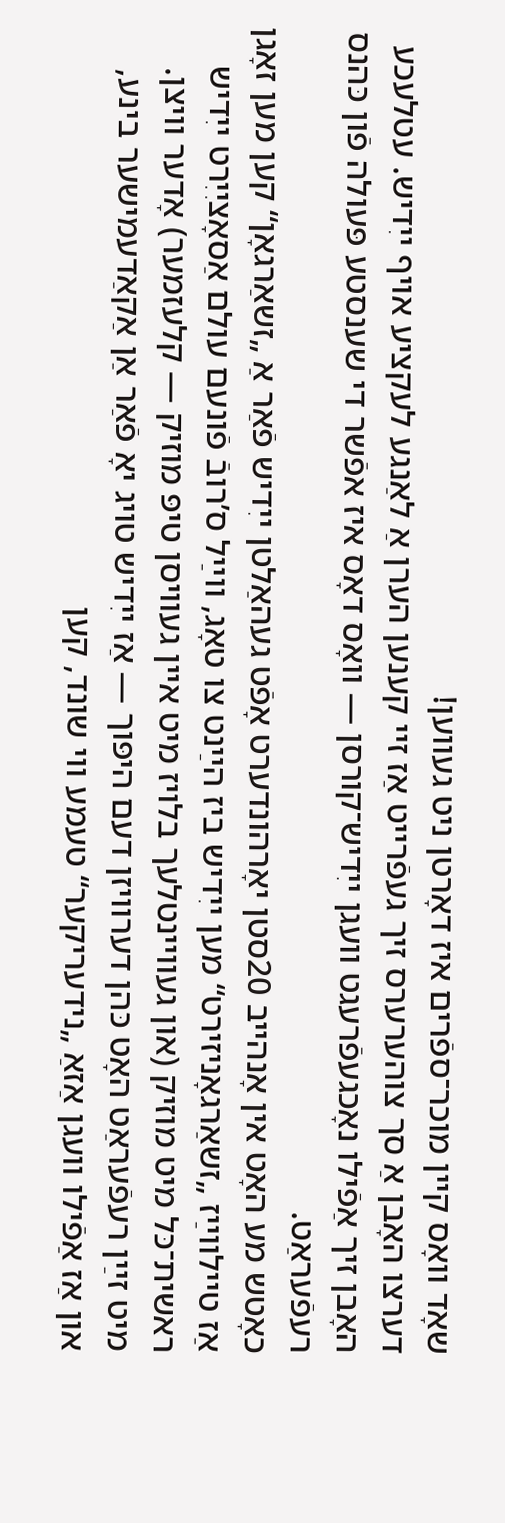שאָד וואָס קיין מוכר־ספֿרים איז דאָרטן ניט געווען!
דערצו האָבן אַ סך צוהערערס זיך געפֿרייט אַז זיי קענען הערן אַ לאַנגע לעקציע אויף ייִדיש. עטלעכע האָבן זיך אַפֿילו נאָכגעפֿרעגט וועגן ייִדיש־קורסן — וואָס דאָס איז אפֿשר די שענסטע פּעולה פֿון כּהנס רעפֿעראַט.
כאָטש מע האָט אין אָנהייב 20סטן יאָרהונדערט אָפֿט געהאַלטן ייִדיש פֿאַר אַ „זשאַרגאָן“ קען מען זאָגן אַז טיילווײַז „זשאַרגאָניזירט“ מען ייִדיש ביז הײַנט צו טאָג, ווײַל ס’רובֿ פֿונעם עולם אַסאָציִיִרט ייִדיש ראשית־כּל מיט מוזיק (און געוויינטלעך בלויז מיט איין געוויסן טיפּ מוזיק — קלעזמער) אָדער וויצן. מיט זײַן רעפֿעראַט האָט כּהן דערוויזן דעם היפּוך — אַז ייִדיש טויג יאָ פֿאַר אַן אַקאַדעמישער בינע, און אַז אַפֿילו וועגן אַזאַ „נידעריקער“ טעמע ווי שונד, קען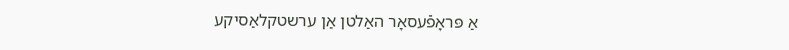אַ פּראָפֿעסאָר האַלטן אַן ערשטקלאַסיקע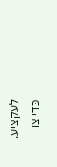לעקציע.
כּדי צו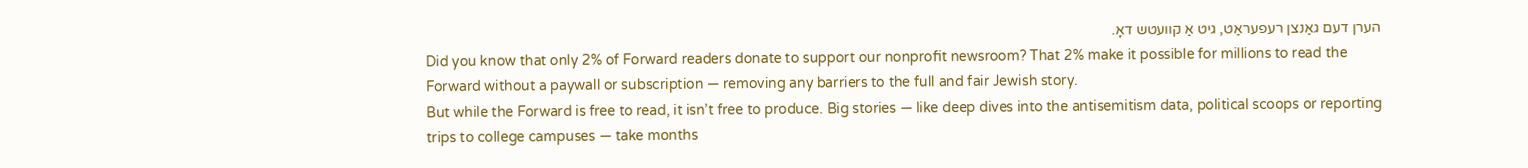הערן דעם גאַנצן רעפעראַט, גיט אַ קוועטש דאָ.
Did you know that only 2% of Forward readers donate to support our nonprofit newsroom? That 2% make it possible for millions to read the Forward without a paywall or subscription — removing any barriers to the full and fair Jewish story.
But while the Forward is free to read, it isn’t free to produce. Big stories — like deep dives into the antisemitism data, political scoops or reporting trips to college campuses — take months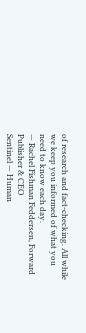of research and fact-checking. All while we keep you informed of what you need to know each day.
— Rachel Fishman Feddersen, Forward Publisher & CEO
Sentinel — Human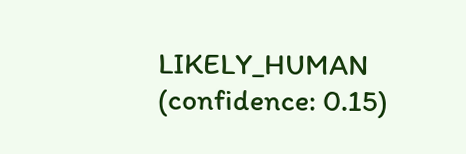LIKELY_HUMAN (confidence: 0.15)